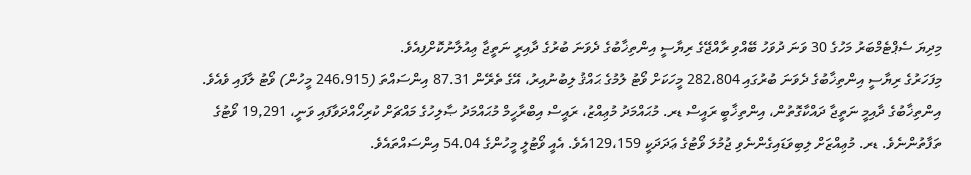މިދިޔަ ސެޕްޓެމްބަރު މަހުގެ 30 ވަނަ ދުވަހު ބޭއްވި ރާއްޖޭގެ ރިޔާސީ އިންތިޚާބުގެ ދެވަނަ ބުރުގެ ދާއިރީ ނަތީޖާ ޢިއުލާނުކޮށްފިއެވެ.
މިފަހަރުގެ ރިޔާސީ އިންތިޚާބުގެ ދެވަނަ ބުރުގައި 282،804 މީހަކަށް ވޯޓު ލުމުގެ ޙައްޤު ލިބުނުއިރު، އޭގެ ތެރޭން 87.31 އިންސައްތަ (246،915 މީހުން) ވޯޓު ލާފައި ވެއެވެ.
އިންތިޚާބުގެ ދާއިމީ ނަތީޖާ ދައްކާގޮތުން، އިންތިޚާބީ ރައީސް ޑރ. މުޙައްމަދު މުޢިއްޒު، ރައީސް އިބްރާހީމް މުޙައްމަދު ޞާލިހުގެ މައްޗަށް ކުރިހޯއްދަވާފައި ވަނީ، 19,291 ވޯޓުގެ ތަފާތުންނެވެ. ޑރ. މުޢިއްޒަށް ލިބިވަޑައިގެންނެވި ޖުމުލަ ވޯޓުގެ ޢަދަދަކީ 129،159އެވެ. އެއީ ވޯޓުލީ މީހުންގެ 54.04 އިންސައްތައެވެ.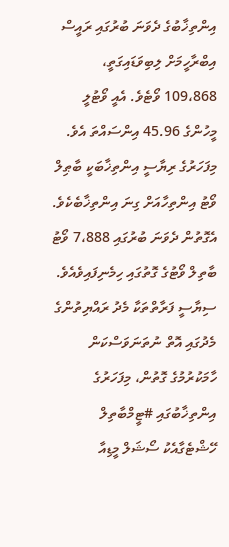އިންތިޚާބުގެ ދެވަނަ ބުރުގައި ރައީސް އިބްރާހީމަށް ލިބިވަޑައިގަތީ، 109،868 ވޯޓެވެ. އެއީ ވޯޓުލީ މީހުންގެ 45.96 އިންސައްތަ އެވެ.
މިފަހަރުގެ ރިޔާސީ އިންތިޚާބަކީ ބާޠިލް ވޯޓު އިންތިހާއަށް ގިނަ އިންތިޚާބެކެވެ. އެގޮތުން ދެވަނަ ބުރުގައި 7،888 ވޯޓު ބާތިލް ވޯޓުގެ ގޮތުގައި ހިމެނިފައިވެއެވެ. ސިޔާސީ ފަރާތްތަކާ މެދު ރައްޔިތުންގެ މެދުގައި އޮތް ނުތަނަވަސްކަން ހާމަކުރުމުގެ ގޮތުން، މިފަހަރުގެ އިންތިޚާބުގައި #ޓީމްބާތިލް ހޭޝްޓެގާއެކު ސޯޝަލް މީޑިއާ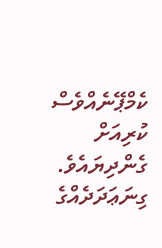ކެމްޕޭނެއްވެސް ކުރިއަށް ގެންދިޔައެވެ. ގިނަޢަދަދެއްގެ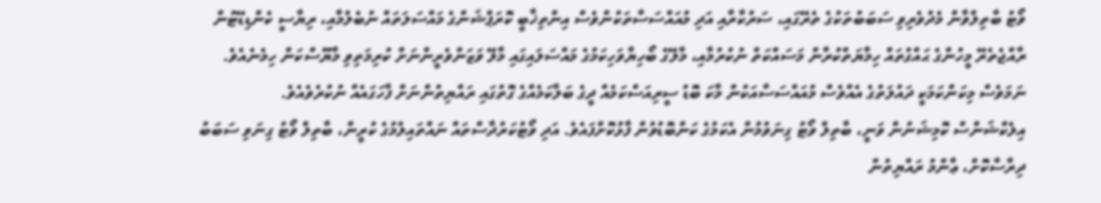ވޯޓު ބާތިލްވާން މެދުވެރިވި ސަބަބުތަކުގެ ތެރޭގައި، ސަރުކާރާއި އަދި މުއައްސަސާތަކުންވެސް އިންތިޚާބީ ކޮރަޕްޝަންގެ މައްސަލަތައް ނުބެލުމާއި، ރިޔާސީ ކެންޑިޑޭޓުން ރާއްޖެތެރޭ މީހުންގެ ޙައްގުތައް ހިމާޔަތްކުރާން މަސައްކަތް ނުކުރުމާއި، މާލޭގެ ބޯހިޔާވަހިކަމުގެ މައްސަލައިގައި މާލޭ ވަޒަންވެރީންނަށް ކުރިމަތިވި މާޔޫސްކަން ހިމެނެއެވެ. ނަމަވެސް މިކަންކަމަކީ ދައުލަތުގެ އެއްވެސް މުއައްސަސާއަކުން މާކަ ބޮޑު ސީރިއަސްކަމެއް ދީގެ ބަލާކަމެއްގެ ގޮތުގައި ރައްޔިތުންނަށް ފާހަގައެއް ނުކުރެވެއެވެ.
އިލެކްޝަންސް ކޮމިޝަނުން ވަނީ، ބާތިލް ވޯޓު ގިނަވުމުން އެކަމުގެ ކަންބޮޑުވުން ފާޅުކޮށްފައެވެ. އަދި ވޯޓުކަރުދާސްތައް ނައްތައިލުމުގެ ކުރީން، ބާތިލް ވޯޓު ގިނަވި ސަބަބު ދިރާސާކޮށް، ޢާންމު ރައްޔިތުން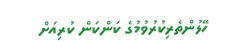ހޭލުންތެރިކުރުވުމުގެ ކަންކަން ކުރިއަށް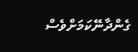ގެންދާނޭކަމަށްވެސް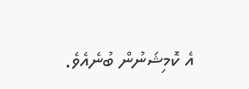އެ ކޮމިޝަނުން ބުނެއެވެ.